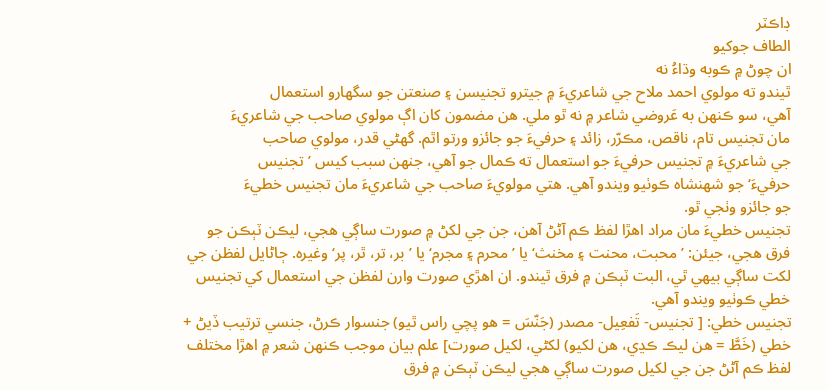ڊاڪٽر
الطاف جوکيو
ان چوڻ ۾ ڪوبه وڌاءُ نه
ٿيندو ته مولوي احمد ملاح جي شاعريءَ ۾ جيترو تجنيسن ۽ صنعتن جو سگهارو استعمال
آهي، سو ڪنهن به عَروضي شاعر ۾ نه ٿو ملي. هن مضمون کان اڳ مولوي صاحب جي شاعريءَ
مان تجنيس تام، ناقص، مڪرّر، زائد ۽ حرفيءَ جو جائزو ورتو اٿم. گهڻي قدر، مولوي صاحب
جي شاعريءَ ۾ تجنيس حرفيءَ جو استعمال ته ڪمال جو آهي، جنهن سبب کيس ’تجنيس
حرفيءَ‘ جو شهنشاه ڪوٺيو ويندو آهي. هتي مولويءَ صاحب جي شاعريءَ مان تجنيس خطيءَ
جو جائزو وٺجي ٿو.
تجنيس خطيءَ مان مراد اهڙا لفظ ڪم آڻڻ آهن، جن جي لکڻ ۾ صورت ساڳي هجي، ليڪن ٽٻڪن جو فرق هجي، جيئن: ’محبت، محنت ۽ مخنث‘ يا ’محرم ۽ مجرم‘ يا ’بر، تر، ٿر، پر‘ وغيره. ڄاڻايل لفظن جي لکت ساڳي بيهي ٿي، البت ٽٻڪن ۾ فرق ٿيندو. ان اهڙي صورت وارن لفظن جي استعمال کي تجنيس خطي ڪوٺيو ويندو آهي.
تجنيس خطي: [ تجنيس- تَفعِيل- مصدر (جَنّسَ = هو پچي راس ٿيو) جنسوار ڪرڻ، جنسي ترتيب ڏيڻ + خطي (خَطَّ = هن ليڪ ڪڍي، هن لکيو) لکڻي، لکيل صورت] علم بيان موجب ڪنهن شعر ۾ اهڙا مختلف لفظ ڪم آڻڻ جن جي لکيل صورت ساڳي هجي ليڪن ٽٻڪن ۾ فرق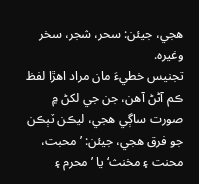هجي، جيئن: سحر، شجر، سخر وغيره.
تجنيس خطيءَ مان مراد اهڙا لفظ ڪم آڻڻ آهن، جن جي لکڻ ۾ صورت ساڳي هجي، ليڪن ٽٻڪن جو فرق هجي، جيئن: ’محبت، محنت ۽ مخنث‘ يا ’محرم ۽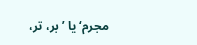مجرم‘ يا ’بر، تر،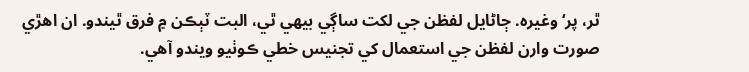ٿر، پر‘ وغيره. ڄاڻايل لفظن جي لکت ساڳي بيهي ٿي، البت ٽٻڪن ۾ فرق ٿيندو. ان اهڙي صورت وارن لفظن جي استعمال کي تجنيس خطي ڪوٺيو ويندو آهي.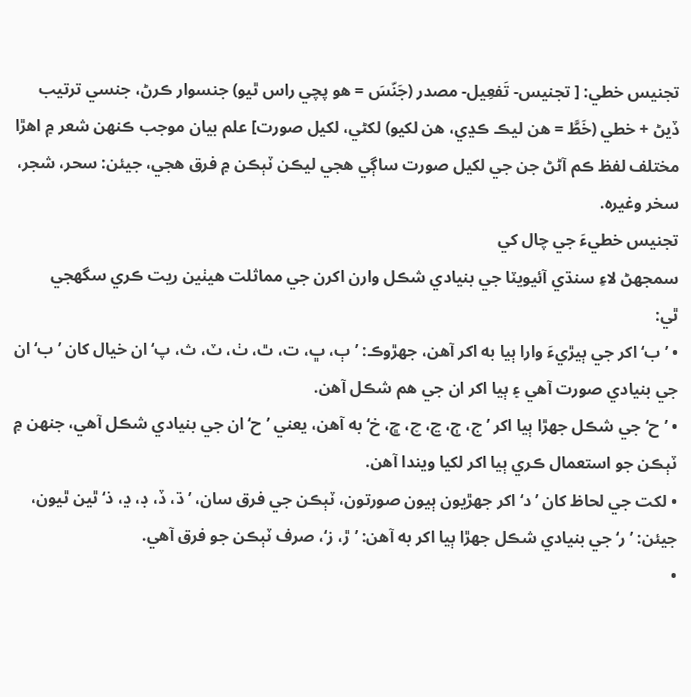تجنيس خطي: [ تجنيس- تَفعِيل- مصدر (جَنّسَ = هو پچي راس ٿيو) جنسوار ڪرڻ، جنسي ترتيب ڏيڻ + خطي (خَطَّ = هن ليڪ ڪڍي، هن لکيو) لکڻي، لکيل صورت] علم بيان موجب ڪنهن شعر ۾ اهڙا مختلف لفظ ڪم آڻڻ جن جي لکيل صورت ساڳي هجي ليڪن ٽٻڪن ۾ فرق هجي، جيئن: سحر، شجر، سخر وغيره.
تجنيس خطيءَ جي چال کي
سمجهڻ لاءِ سنڌي آئيويٽا جي بنيادي شڪل وارن اکرن جي مماثلت هيٺين ريت ڪري سگهجي
ٿي:
• ’ب‘ اکر جي ٻيڙيءَ وارا ٻيا به اکر آهن، جهڙوڪ: ’ٻ، ڀ، ت، ٿ، ٺ، ٽ، ث، پ‘ ان خيال کان ’ب‘ ان جي بنيادي صورت آهي ۽ ٻيا اکر ان جي هم شڪل آهن.
• ’ح‘ جي شڪل جهڙا ٻيا اکر ’ج، ڄ، ڃ، چ، ڇ، خ‘ به آهن، يعني ’ح‘ ان جي بنيادي شڪل آهي، جنهن ۾ ٽٻڪن جو استعمال ڪري ٻيا اکر لکيا ويندا آهن.
• لکت جي لحاظ کان ’د‘ اکر جهڙيون ٻيون صورتون، ٽٻڪن جي فرق سان، ’ڌ، ڏ، ڊ، ڍ، ذ‘ ٿين ٿيون، جيئن: ’ر‘ جي بنيادي شڪل جهڙا ٻيا اکر به آهن: ’ڙ، ز‘، صرف ٽٻڪن جو فرق آهي.
•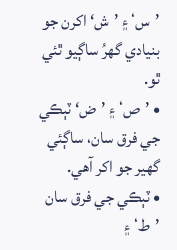’س‘ ۽ ’ش‘ اکرن جو بنيادي گهرُ ساڳيو ٿئي ٿو.
• ’ص‘ ۽ ’ض‘ ٽٻڪي جي فرق سان، ساڳئي گهير جو اکر آهي.
• ٽٻڪي جي فرق سان ’ط‘ ۽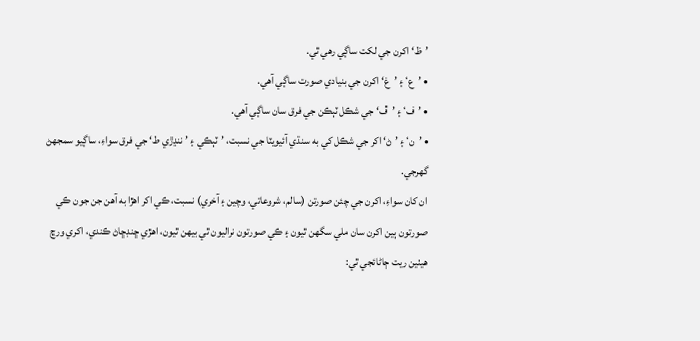’ظ‘ اکرن جي لکت ساڳي رهي ٿي.
• ’ع‘ ۽ ’غ‘ اکرن جي بنيادي صورت ساڳي آهي.
• ’ف‘ ۽ ’ڦ‘ جي شڪل ٽٻڪن جي فرق سان ساڳي آهي.
• ’ن‘ ۽ ’ڻ‘ اکر جي شڪل کي به سنڌي آئيويٽا جي نسبت، ’ٽٻڪي ۽ ’ننڍڙي ط‘ جي فرق سواءِ، ساڳيو سمجهڻ گهرجي.
ان کان سواءِ، اکرن جي چئن صورتن (سالم، شروعاتي، وچين ۽ آخري) نسبت، ڪي اکر اهڙا به آهن جن جون ڪي صورتون ٻين اکرن سان ملي سگهن ٿيون ۽ ڪي صورتون نراليون ٿي بيهن ٿيون، اهڙي ڇنڊڇاڻ ڪندي، اکري ورڇ هيٺين ريت ڄاڻائجي ٿي: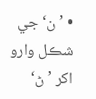• ’ن‘ جي شڪل وارو اکر ’ڻ‘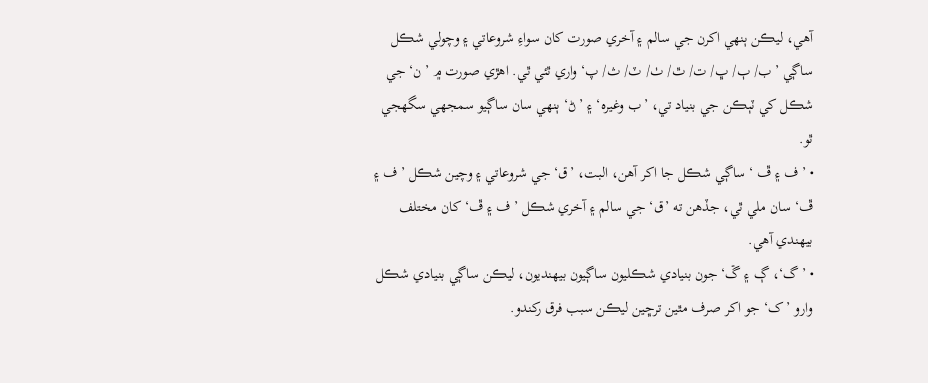آهي، ليڪن ٻنهي اکرن جي سالم ۽ آخري صورت کان سواءِ شروعاتي ۽ وچولي شڪل ساڳي ’ب/ ٻ/ ڀ/ ت/ ٿ/ ٺ/ ٽ/ ث/ پ‘ واري ٿئي ٿي. اهڙي صورت ۾ ’ن‘ جي شڪل کي ٽٻڪن جي بنياد تي، ’ب وغيره‘ ۽ ’ڻ‘ ٻنهي سان ساڳيو سمجهي سگهجي ٿو.
• ’ف ۽ ڦ ‘ ساڳي شڪل جا اکر آهن، البت، ’ق‘ جي شروعاتي ۽ وچين شڪل ’ف ۽ ڦ‘ سان ملي ٿي، جڏهن ته ’ق‘ جي سالم ۽ آخري شڪل ’ف ۽ ڦ‘ کان مختلف بيهندي آهي.
• ’گ‘، ڳ ۽ ڱ‘ جون بنيادي شڪليون ساڳيون بيهنديون، ليڪن ساڳي بنيادي شڪل وارو ’ک‘ جو اکر صرف مٿين ترڇين ليڪن سبب فرق رکندو.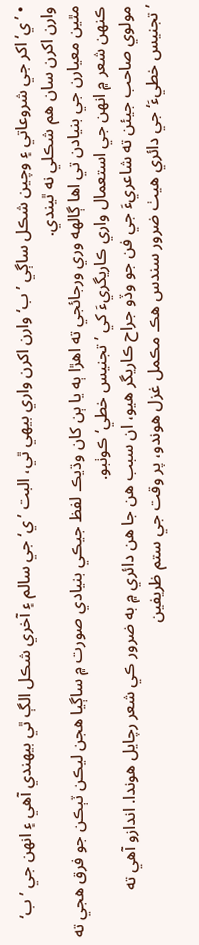• ’ي‘ اکر جي شروعاتي ۽ وچين شڪل ساڳي ’ب‘ وارن اکرن واري بيهي ٿي، البت ’ي‘ جي سالم ۽ آخري شڪل الڳ ٿي بيهندي آهي ۽ انهن جي ’ب‘ وارن اکرن سان هم شڪلي نه ٿيندي.
مٿين معيارن جي بنيادن تي اها ڳالهه وري ورجائجي ته اهڙا ٻه يا ٻن کان وڌيڪ لفظ جيڪي بنيادي صورت ۾ ساڳيا هجن ليڪن ٽٻڪن جو فرق هجي ته ڪنهن شعر ۾ انهن جي استعمال واري ڪاريگريءَ کي ’تجنيس خطي‘ ڪوٺبو.
مولوي صاحب جيئن ته شاعريءَ جي فن جو وڏو جراح ڪاريگر هيو، ان سبب هن جا هن دائري ۾ به ضرور ڪي شعر رچايل هوندا. اندازو آهي ته ’تجنيس خطيءَ‘ جي دائري هيٺ ضرور سندس هڪ مڪمل غزل هوندو، پر وقت جي ستم ظريفين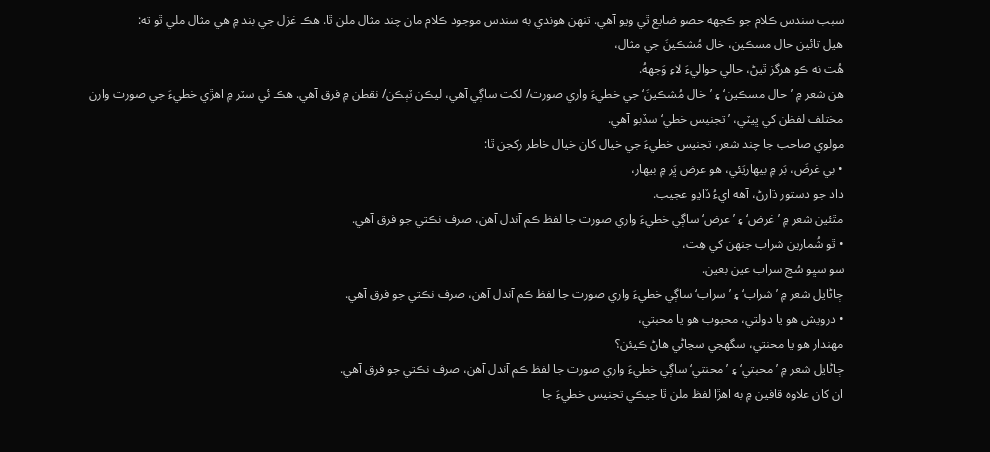سبب سندس ڪلام جو ڪجهه حصو ضايع ٿي ويو آهي. تنهن هوندي به سندس موجود ڪلام مان چند مثال ملن ٿا. هڪ غزل جي بند ۾ هي مثال ملي ٿو ته:
هيل تائين حال مسڪين، خال مُشڪينَ جي مثال،
هُت نه ڪو هرگز ٿيڻ، حالي حواليءَ لاءِ وَجههُ.
هن شعر ۾ ’حال مسڪين‘ ۽ ’خال مُشڪينَ‘ جي خطيءَ واري صورت/ لکت ساڳي آهي، ليڪن ٽٻڪن/ نقطن ۾ فرق آهي. هڪ ئي سٽر ۾ اهڙي خطيءَ جي صورت وارن مختلف لفظن کي ڀيٽي، ’تجنيس خطي‘ سڏبو آهي.
مولوي صاحب جا چند شعر، تجنيس خطيءَ جي خيال کان خيال خاطر رکجن ٿا:
• بي غرضَ، بَر ۾ بيهاريَئي، هو عرض ڀَر ۾ بيهار،
داد جو دستور ڌارڻ، آهه ايءُ ڏاڍو عجيب.
مٿئين شعر ۾ ’غرض‘ ۽ ’عرض‘ ساڳي خطيءَ واري صورت جا لفظ ڪم آندل آهن، صرف نڪتي جو فرق آهي.
• ٿو شُمارين شراب جنهن کي هِت،
سو سڀو سُڃ سراب عين بعين.
ڄاڻايل شعر ۾ ’شراب‘ ۽ ’سراب‘ ساڳي خطيءَ واري صورت جا لفظ ڪم آندل آهن، صرف نڪتي جو فرق آهي.
• درويش هو يا دولتي، محبوب هو يا محبتي،
مهندار هو يا محنتي، سگهجي سڃاڻي هاڻ ڪيئن؟
ڄاڻايل شعر ۾ ’محبتي‘ ۽ ’محنتي‘ ساڳي خطيءَ واري صورت جا لفظ ڪم آندل آهن، صرف نڪتي جو فرق آهي.
ان کان علاوه قافين ۾ به اهڙا لفظ ملن ٿا جيڪي تجنيس خطيءَ جا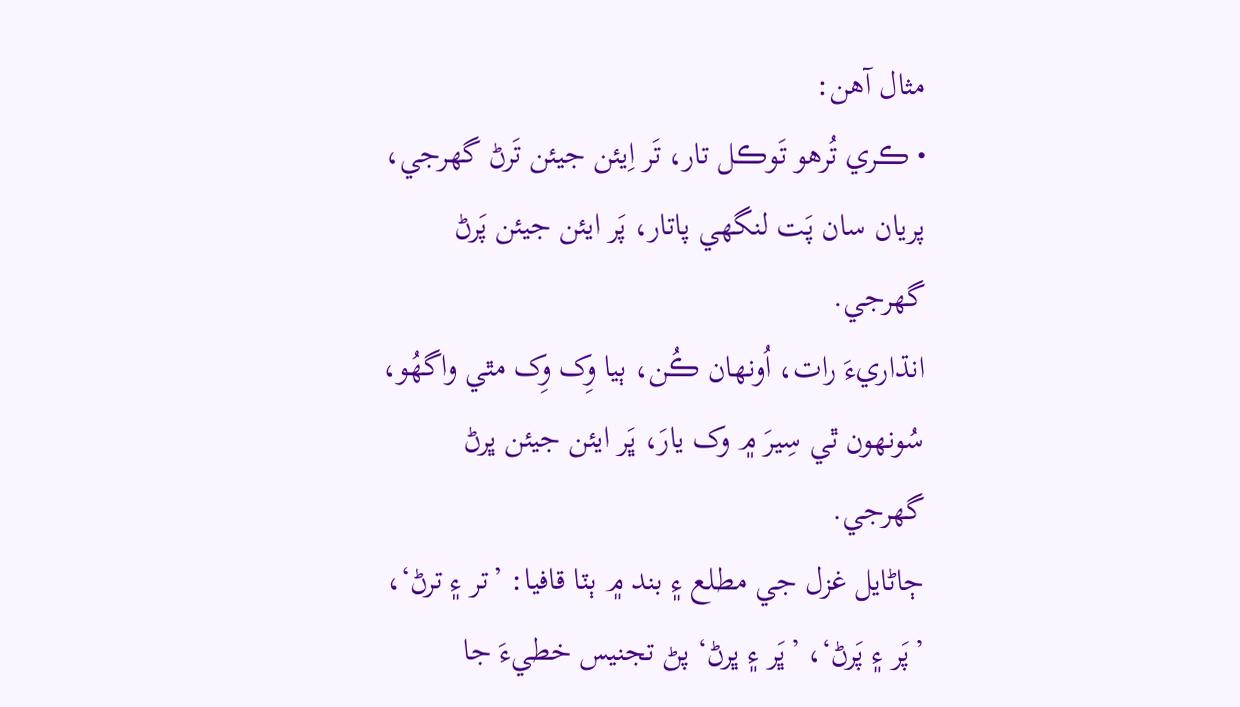مثال آهن:
• ڪري تُرهو تَوڪل تار، تَر اِيئن جيئن تَرڻ گهرجي،
پريان سان پَت لنگهي پاتار، پَر ايئن جيئن پَرڻ گهرجي.
انڌاريءَ رات، اُونهان ڪُن، ٻيا وِک وِک مٿي واگهُو،
سُونهون ٿي سِيرَ ۾ وک يارَ، ڀَر ايئن جيئن ڀرڻ گهرجي.
ڄاڻايل غزل جي مطلع ۽ بند ۾ ٻٽا قافيا: ’تر ۽ ترڻ‘، ’پَر ۽ پَرڻ‘، ’ڀَر ۽ ڀرڻ‘ پڻ تجنيس خطيءَ جا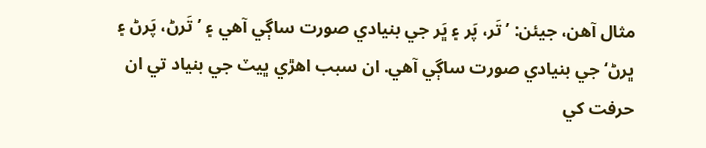مثال آهن، جيئن: ’تَر، پَر ۽ ڀَر جي بنيادي صورت ساڳي آهي ۽ ’تَرڻ، پَرڻ ۽ ڀرڻ‘ جي بنيادي صورت ساڳي آهي. ان سبب اهڙي ڀيٽ جي بنياد تي ان حرفت کي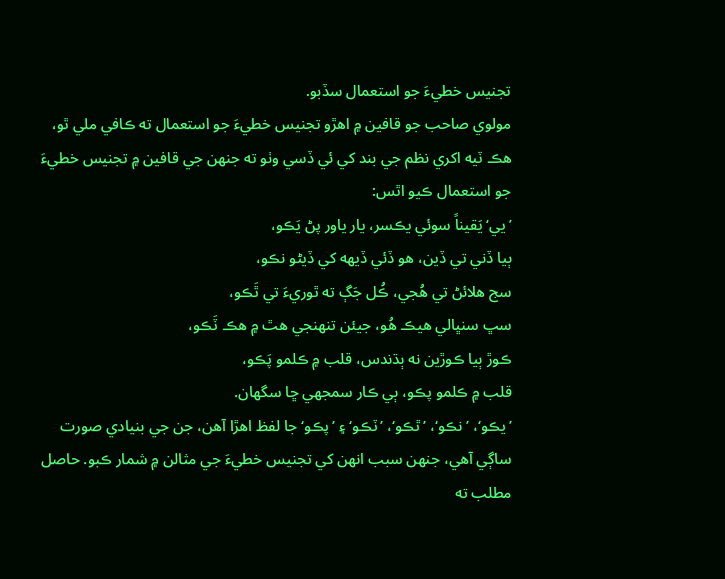تجنيس خطيءَ جو استعمال سڏبو.
مولوي صاحب جو قافين ۾ اهڙو تجنيس خطيءَ جو استعمال ته ڪافي ملي ٿو، هڪ ٽيه اکري نظم جي بند کي ئي ڏسي وٺو ته جنهن جي قافين ۾ تجنيس خطيءَ جو استعمال ڪيو اٿس:
’يي‘ يَقيناً سوئي يڪسر، يار ياور پڻ يَڪو،
ٻيا ڏني تي ڏين، هو ڏئي ڏيهه کي ڏيڻو نڪو،
سج هلائڻ تي هُجي، ڪُل جَڳ ته ٿوريءَ تي ٿَڪو،
سڀ سنڀالي هيڪ هُو، جيئن تنهنجي هٿ ۾ هڪ ٽَڪو،
ڪوڙ ٻيا ڪوڙين نه ٻڌندس، قلب ۾ ڪلمو پَڪو،
قلب ۾ ڪلمو پڪو، ٻي ڪار سمجهي ڇا سگهان.
’يڪو‘، ’نڪو‘، ’ٿڪو‘، ’ٽڪو‘ ۽ ’پڪو‘ جا لفظ اهڙا آهن، جن جي بنيادي صورت ساڳي آهي، جنهن سبب انهن کي تجنيس خطيءَ جي مثالن ۾ شمار ڪبو. حاصل مطلب ته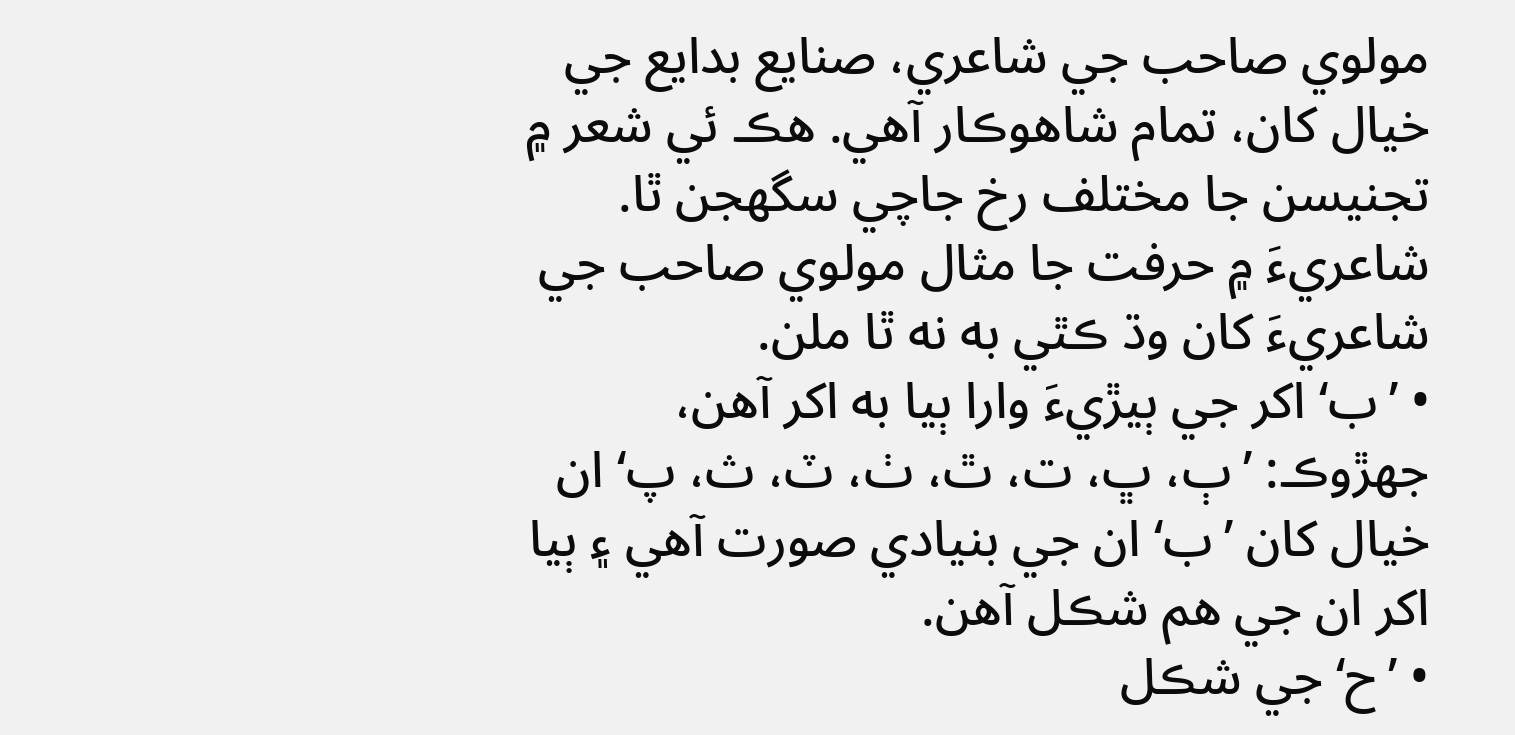مولوي صاحب جي شاعري، صنايع بدايع جي خيال کان، تمام شاهوڪار آهي. هڪ ئي شعر ۾ تجنيسن جا مختلف رخ جاچي سگهجن ٿا. شاعريءَ ۾ حرفت جا مثال مولوي صاحب جي شاعريءَ کان وڌ ڪٿي به نه ٿا ملن.
• ’ب‘ اکر جي ٻيڙيءَ وارا ٻيا به اکر آهن، جهڙوڪ: ’ٻ، ڀ، ت، ٿ، ٺ، ٽ، ث، پ‘ ان خيال کان ’ب‘ ان جي بنيادي صورت آهي ۽ ٻيا اکر ان جي هم شڪل آهن.
• ’ح‘ جي شڪل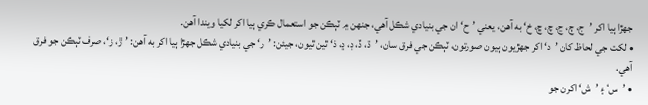جهڙا ٻيا اکر ’ج، ڄ، ڃ، چ، ڇ، خ‘ به آهن، يعني ’ح‘ ان جي بنيادي شڪل آهي، جنهن ۾ ٽٻڪن جو استعمال ڪري ٻيا اکر لکيا ويندا آهن.
• لکت جي لحاظ کان ’د‘ اکر جهڙيون ٻيون صورتون، ٽٻڪن جي فرق سان، ’ڌ، ڏ، ڊ، ڍ، ذ‘ ٿين ٿيون، جيئن: ’ر‘ جي بنيادي شڪل جهڙا ٻيا اکر به آهن: ’ڙ، ز‘، صرف ٽٻڪن جو فرق آهي.
• ’س‘ ۽ ’ش‘ اکرن جو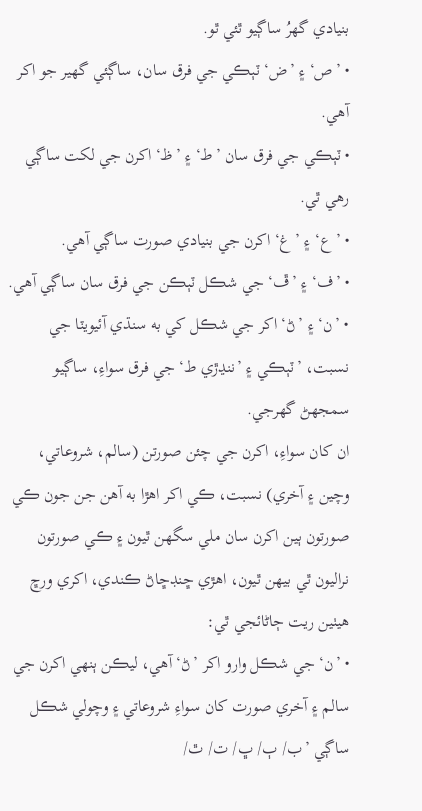بنيادي گهرُ ساڳيو ٿئي ٿو.
• ’ص‘ ۽ ’ض‘ ٽٻڪي جي فرق سان، ساڳئي گهير جو اکر آهي.
• ٽٻڪي جي فرق سان ’ط‘ ۽ ’ظ‘ اکرن جي لکت ساڳي رهي ٿي.
• ’ع‘ ۽ ’غ‘ اکرن جي بنيادي صورت ساڳي آهي.
• ’ف‘ ۽ ’ڦ‘ جي شڪل ٽٻڪن جي فرق سان ساڳي آهي.
• ’ن‘ ۽ ’ڻ‘ اکر جي شڪل کي به سنڌي آئيويٽا جي نسبت، ’ٽٻڪي ۽ ’ننڍڙي ط‘ جي فرق سواءِ، ساڳيو سمجهڻ گهرجي.
ان کان سواءِ، اکرن جي چئن صورتن (سالم، شروعاتي، وچين ۽ آخري) نسبت، ڪي اکر اهڙا به آهن جن جون ڪي صورتون ٻين اکرن سان ملي سگهن ٿيون ۽ ڪي صورتون نراليون ٿي بيهن ٿيون، اهڙي ڇنڊڇاڻ ڪندي، اکري ورڇ هيٺين ريت ڄاڻائجي ٿي:
• ’ن‘ جي شڪل وارو اکر ’ڻ‘ آهي، ليڪن ٻنهي اکرن جي سالم ۽ آخري صورت کان سواءِ شروعاتي ۽ وچولي شڪل ساڳي ’ب/ ٻ/ ڀ/ ت/ ٿ/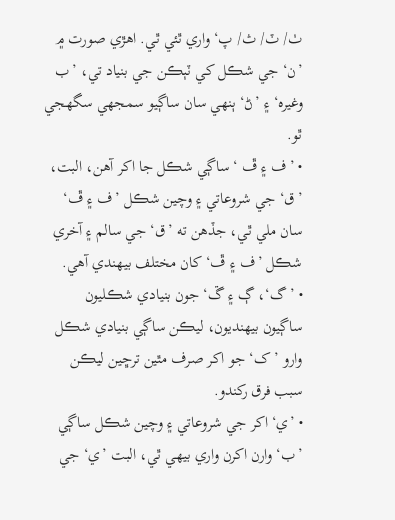ٺ/ ٽ/ ث/ پ‘ واري ٿئي ٿي. اهڙي صورت ۾ ’ن‘ جي شڪل کي ٽٻڪن جي بنياد تي، ’ب وغيره‘ ۽ ’ڻ‘ ٻنهي سان ساڳيو سمجهي سگهجي ٿو.
• ’ف ۽ ڦ ‘ ساڳي شڪل جا اکر آهن، البت، ’ق‘ جي شروعاتي ۽ وچين شڪل ’ف ۽ ڦ‘ سان ملي ٿي، جڏهن ته ’ق‘ جي سالم ۽ آخري شڪل ’ف ۽ ڦ‘ کان مختلف بيهندي آهي.
• ’گ‘، ڳ ۽ ڱ‘ جون بنيادي شڪليون ساڳيون بيهنديون، ليڪن ساڳي بنيادي شڪل وارو ’ک‘ جو اکر صرف مٿين ترڇين ليڪن سبب فرق رکندو.
• ’ي‘ اکر جي شروعاتي ۽ وچين شڪل ساڳي ’ب‘ وارن اکرن واري بيهي ٿي، البت ’ي‘ جي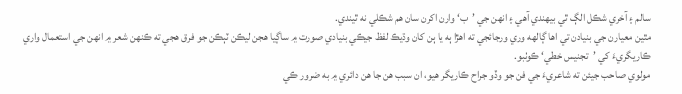سالم ۽ آخري شڪل الڳ ٿي بيهندي آهي ۽ انهن جي ’ب‘ وارن اکرن سان هم شڪلي نه ٿيندي.
مٿين معيارن جي بنيادن تي اها ڳالهه وري ورجائجي ته اهڙا ٻه يا ٻن کان وڌيڪ لفظ جيڪي بنيادي صورت ۾ ساڳيا هجن ليڪن ٽٻڪن جو فرق هجي ته ڪنهن شعر ۾ انهن جي استعمال واري ڪاريگريءَ کي ’تجنيس خطي‘ ڪوٺبو.
مولوي صاحب جيئن ته شاعريءَ جي فن جو وڏو جراح ڪاريگر هيو، ان سبب هن جا هن دائري ۾ به ضرور ڪي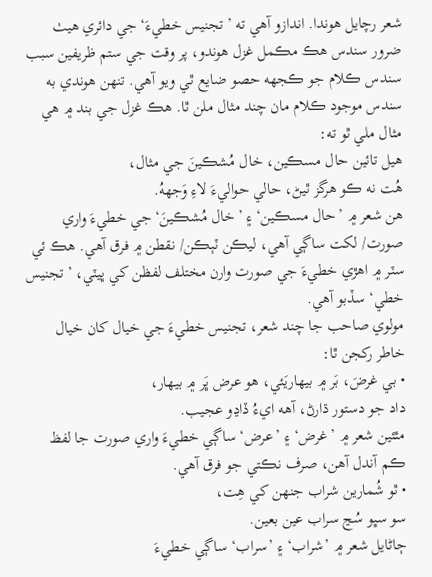شعر رچايل هوندا. اندازو آهي ته ’تجنيس خطيءَ‘ جي دائري هيٺ ضرور سندس هڪ مڪمل غزل هوندو، پر وقت جي ستم ظريفين سبب سندس ڪلام جو ڪجهه حصو ضايع ٿي ويو آهي. تنهن هوندي به سندس موجود ڪلام مان چند مثال ملن ٿا. هڪ غزل جي بند ۾ هي مثال ملي ٿو ته:
هيل تائين حال مسڪين، خال مُشڪينَ جي مثال،
هُت نه ڪو هرگز ٿيڻ، حالي حواليءَ لاءِ وَجههُ.
هن شعر ۾ ’حال مسڪين‘ ۽ ’خال مُشڪينَ‘ جي خطيءَ واري صورت/ لکت ساڳي آهي، ليڪن ٽٻڪن/ نقطن ۾ فرق آهي. هڪ ئي سٽر ۾ اهڙي خطيءَ جي صورت وارن مختلف لفظن کي ڀيٽي، ’تجنيس خطي‘ سڏبو آهي.
مولوي صاحب جا چند شعر، تجنيس خطيءَ جي خيال کان خيال خاطر رکجن ٿا:
• بي غرضَ، بَر ۾ بيهاريَئي، هو عرض ڀَر ۾ بيهار،
داد جو دستور ڌارڻ، آهه ايءُ ڏاڍو عجيب.
مٿئين شعر ۾ ’غرض‘ ۽ ’عرض‘ ساڳي خطيءَ واري صورت جا لفظ ڪم آندل آهن، صرف نڪتي جو فرق آهي.
• ٿو شُمارين شراب جنهن کي هِت،
سو سڀو سُڃ سراب عين بعين.
ڄاڻايل شعر ۾ ’شراب‘ ۽ ’سراب‘ ساڳي خطيءَ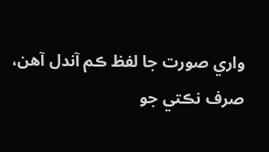واري صورت جا لفظ ڪم آندل آهن، صرف نڪتي جو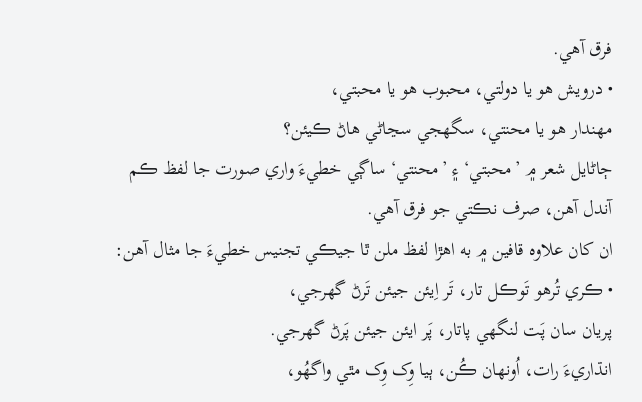فرق آهي.
• درويش هو يا دولتي، محبوب هو يا محبتي،
مهندار هو يا محنتي، سگهجي سڃاڻي هاڻ ڪيئن؟
ڄاڻايل شعر ۾ ’محبتي‘ ۽ ’محنتي‘ ساڳي خطيءَ واري صورت جا لفظ ڪم آندل آهن، صرف نڪتي جو فرق آهي.
ان کان علاوه قافين ۾ به اهڙا لفظ ملن ٿا جيڪي تجنيس خطيءَ جا مثال آهن:
• ڪري تُرهو تَوڪل تار، تَر اِيئن جيئن تَرڻ گهرجي،
پريان سان پَت لنگهي پاتار، پَر ايئن جيئن پَرڻ گهرجي.
انڌاريءَ رات، اُونهان ڪُن، ٻيا وِک وِک مٿي واگهُو،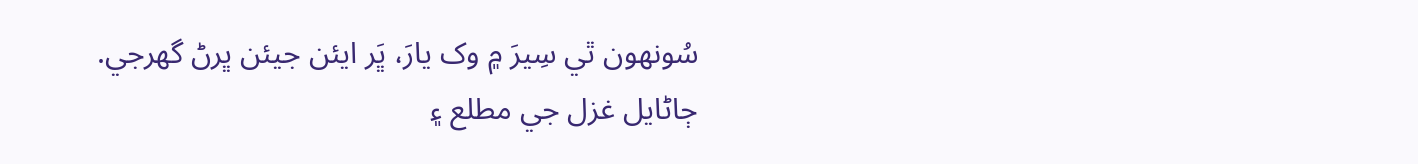سُونهون ٿي سِيرَ ۾ وک يارَ، ڀَر ايئن جيئن ڀرڻ گهرجي.
ڄاڻايل غزل جي مطلع ۽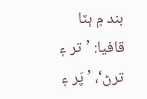بند ۾ ٻٽا قافيا: ’تر ۽ ترڻ‘، ’پَر ۽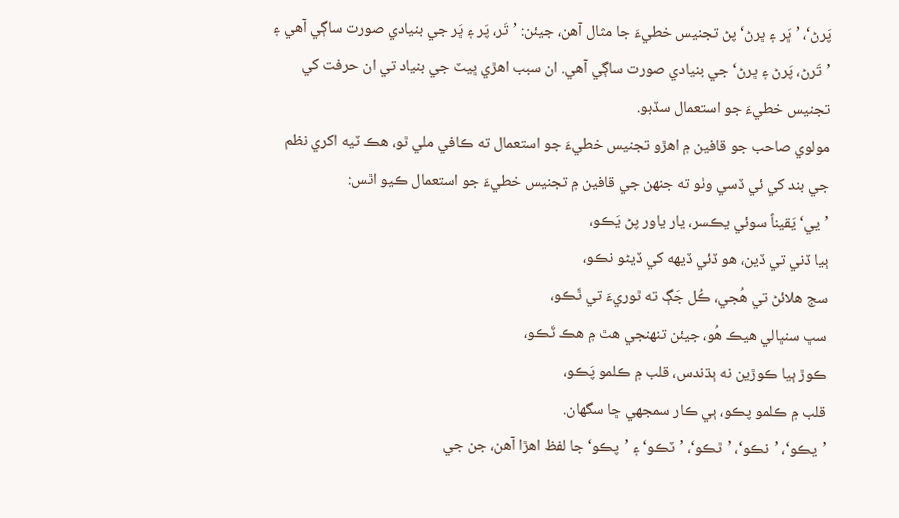پَرڻ‘، ’ڀَر ۽ ڀرڻ‘ پڻ تجنيس خطيءَ جا مثال آهن، جيئن: ’تَر، پَر ۽ ڀَر جي بنيادي صورت ساڳي آهي ۽ ’تَرڻ، پَرڻ ۽ ڀرڻ‘ جي بنيادي صورت ساڳي آهي. ان سبب اهڙي ڀيٽ جي بنياد تي ان حرفت کي تجنيس خطيءَ جو استعمال سڏبو.
مولوي صاحب جو قافين ۾ اهڙو تجنيس خطيءَ جو استعمال ته ڪافي ملي ٿو، هڪ ٽيه اکري نظم جي بند کي ئي ڏسي وٺو ته جنهن جي قافين ۾ تجنيس خطيءَ جو استعمال ڪيو اٿس:
’يي‘ يَقيناً سوئي يڪسر، يار ياور پڻ يَڪو،
ٻيا ڏني تي ڏين، هو ڏئي ڏيهه کي ڏيڻو نڪو،
سج هلائڻ تي هُجي، ڪُل جَڳ ته ٿوريءَ تي ٿَڪو،
سڀ سنڀالي هيڪ هُو، جيئن تنهنجي هٿ ۾ هڪ ٽَڪو،
ڪوڙ ٻيا ڪوڙين نه ٻڌندس، قلب ۾ ڪلمو پَڪو،
قلب ۾ ڪلمو پڪو، ٻي ڪار سمجهي ڇا سگهان.
’يڪو‘، ’نڪو‘، ’ٿڪو‘، ’ٽڪو‘ ۽ ’پڪو‘ جا لفظ اهڙا آهن، جن جي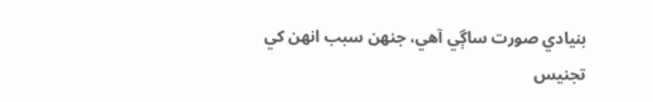بنيادي صورت ساڳي آهي، جنهن سبب انهن کي تجنيس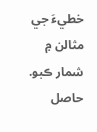خطيءَ جي مثالن ۾ شمار ڪبو. حاصل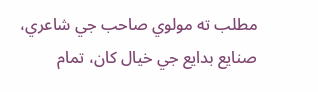مطلب ته مولوي صاحب جي شاعري، صنايع بدايع جي خيال کان، تمام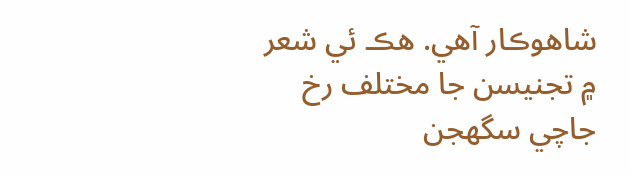شاهوڪار آهي. هڪ ئي شعر ۾ تجنيسن جا مختلف رخ جاچي سگهجن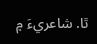ٿا. شاعريءَ ۾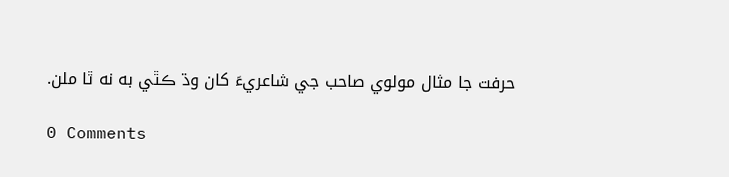حرفت جا مثال مولوي صاحب جي شاعريءَ کان وڌ ڪٿي به نه ٿا ملن.

0 Comments